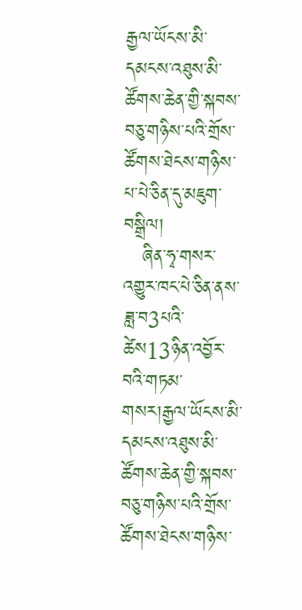རྒྱལ་ཡོངས་མི་དམངས་འཐུས་མི་ཚོགས་ཆེན་གྱི་སྐབས་བཅུ་གཉིས་པའི་གྲོས་ཚོགས་ཐེངས་གཉིས་པ་པེ་ཅིན་དུ་མཇུག་བསྒྲིལ།
   ཞིན་ཧྭ་གསར་འགྱུར་ཁང་པེ་ཅིན་ནས་ཟླ་བ3པའི་ཚེས13ཉིན་འབྱོར་བའི་གཏམ་གསར།རྒྱལ་ཡོངས་མི་དམངས་འཐུས་མི་ཚོགས་ཆེན་གྱི་སྐབས་བཅུ་གཉིས་པའི་གྲོས་ཚོགས་ཐེངས་གཉིས་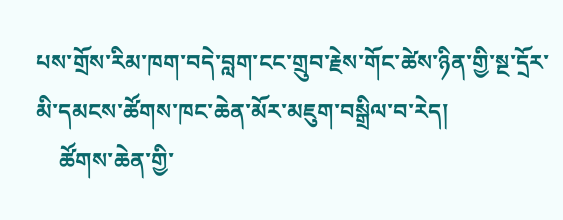པས་གྲོས་རིམ་ཁག་བདེ་བླག་ངང་གྲུབ་རྗེས་གོང་ཚེས་ཉིན་གྱི་སྔ་དྲོར་མི་དམངས་ཚོགས་ཁང་ཆེན་མོར་མཇུག་བསྒྲིལ་བ་རེད།
    ཚོགས་ཆེན་གྱི་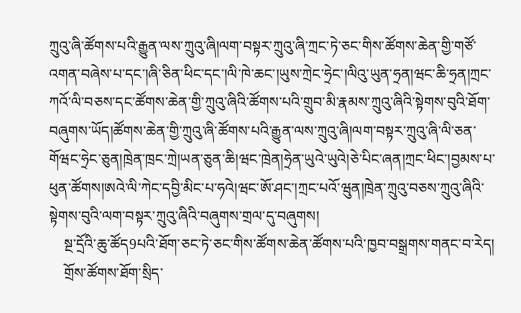ཀྲུའུ་ཞི་ཚོགས་པའི་རྒྱུན་ལས་ཀྲུའུ་ཞི།ལག་བསྟར་ཀྲུའུ་ཞི་ཀྲང་ཏེ་ཅང་གིས་ཚོགས་ཆེན་གྱི་གཙོ་འགན་བཞེས་པ་དང་།ཞི་ཅིན་ཕིང་དང་།ལི་ཁེ་ཆང་།ཡུས་ཀྲེང་ཧྲེང་།ལིའུ་ཡུན་ཧྲན།ཝང་ཆི་ཧྲན།ཀྲང་ཀའོ་ལི་བཅས་དང་ཚོགས་ཆེན་གྱི་ཀྲུའུ་ཞིའི་ཚོགས་པའི་གྲུབ་མི་རྣམས་ཀྲུའུ་ཞིའི་སྟེགས་བུའི་ཐོག་བཞུགས་ཡོད།ཚོགས་ཆེན་གྱི་ཀྲུའུ་ཞི་ཚོགས་པའི་རྒྱུན་ལས་ཀྲུའུ་ཞི།ལག་བསྟར་ཀྲུའུ་ཞི་ལི་ཅན་གོཝང་ཧྲེང་ཅུན།ཁྲེན་ཁྲང་ཀྲེ།ཡན་ཅུན་ཆི།ཝང་ཁྲེན།ཧྲེན་ཡུའེ་ཡུའེ།ཅེ་པིང་ཞན།ཀྲང་ཕིང་།བྱམས་པ་ཕུན་ཚོགས།ཨའེ་ལི་ཀེང་དབྱི་མིང་པ་ཧའེ།ཝང་ཨོ་ཤང་།ཀྲང་པའོ་ཝུན།ཁྲེན་ཀྲུའུ་བཅས་ཀྲུའུ་ཞིའི་སྟེགས་བུའི་ལག་བསྟར་ཀྲུའུ་ཞིའི་བཞུགས་གྲལ་དུ་བཞུགས།
    སྔ་དྲོའི་ཆུ་ཚོད9པའི་ཐོག་ཅང་ཏེ་ཅང་གིས་ཚོགས་ཆེན་ཚོགས་པའི་ཁྱབ་བསྒྲགས་གནང་བ་རེད།
    གྲོས་ཚོགས་ཐོག་སྲིད་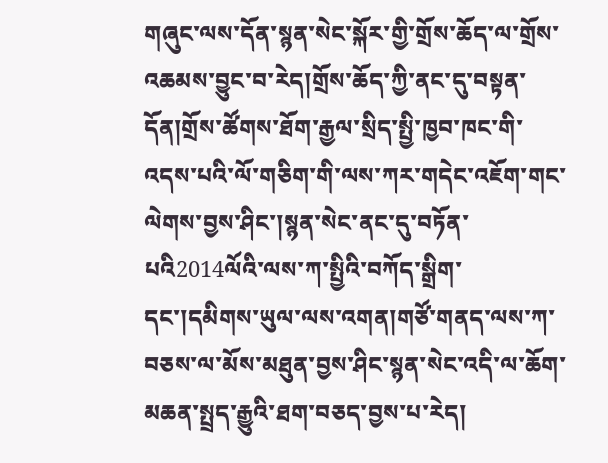གཞུང་ལས་དོན་སྙན་སེང་སྐོར་གྱི་གྲོས་ཆོད་ལ་གྲོས་འཆམས་བྱུང་བ་རེད།གྲོས་ཆོད་ཀྱི་ནང་དུ་བསྟན་དོན།གྲོས་ཚོགས་ཐོག་རྒྱལ་སྲིད་སྤྱི་ཁྱབ་ཁང་གི་འདས་པའི་ལོ་གཅིག་གི་ལས་ཀར་གདེང་འཇོག་གང་ལེགས་བྱས་ཤིང་།སྙན་སེང་ནང་དུ་བཏོན་པའི2014ལོའི་ལས་ཀ་སྤྱིའི་བཀོད་སྒྲིག་དང་།དམིགས་ཡུལ་ལས་འགན།གཙོ་གནད་ལས་ཀ་བཅས་ལ་མོས་མཐུན་བྱས་ཤིང་སྙན་སེང་འདི་ལ་ཆོག་མཆན་སྤྲད་རྒྱུའི་ཐག་བཅད་བྱས་པ་རེད།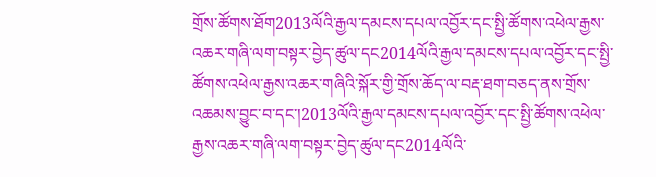གྲོས་ཚོགས་ཐོག2013ལོའི་རྒྱལ་དམངས་དཔལ་འབྱོར་དང་སྤྱི་ཚོགས་འཕེལ་རྒྱས་འཆར་གཞི་ལག་བསྟར་བྱེད་ཚུལ་དང2014ལོའི་རྒྱལ་དམངས་དཔལ་འབྱོར་དང་སྤྱི་ཚོགས་འཕེལ་རྒྱས་འཆར་གཞིའི་སྐོར་གྱི་གྲོས་ཆོད་ལ་བརྡ་ཐག་བཅད་ནས་གྲོས་འཆམས་བྱུང་བ་དང་།2013ལོའི་རྒྱལ་དམངས་དཔལ་འབྱོར་དང་སྤྱི་ཚོགས་འཕེལ་རྒྱས་འཆར་གཞི་ལག་བསྟར་བྱེད་ཚུལ་དང2014ལོའི་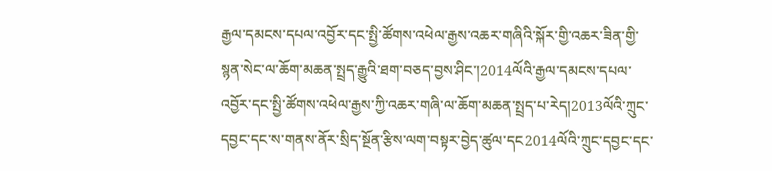རྒྱལ་དམངས་དཔལ་འབྱོར་དང་སྤྱི་ཚོགས་འཕེལ་རྒྱས་འཆར་གཞིའི་སྐོར་གྱི་འཆར་ཟིན་གྱི་སྙན་སེང་ལ་ཆོག་མཆན་སྤྲད་རྒྱུའི་ཐག་བཅད་བྱས་ཤིང་།2014ལོའི་རྒྱལ་དམངས་དཔལ་འབྱོར་དང་སྤྱི་ཚོགས་འཕེལ་རྒྱས་ཀྱི་འཆར་གཞི་ལ་ཆོག་མཆན་སྤྲད་པ་རེད།2013ལོའི་ཀྲུང་དབྱང་དང་ས་གནས་ནོར་སྲིད་སྔོན་རྩིས་ལག་བསྟར་བྱེད་ཚུལ་དང2014ལོའི་ཀྲུང་དབྱང་དང་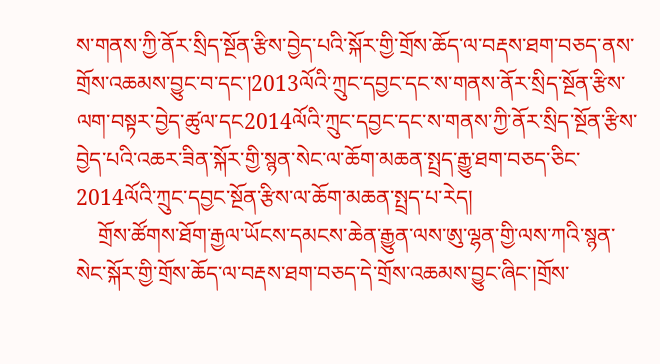ས་གནས་ཀྱི་ནོར་སྲིད་སྔོན་རྩིས་བྱེད་པའི་སྐོར་གྱི་གྲོས་ཆོད་ལ་བརྡས་ཐག་བཅད་ནས་གྲོས་འཆམས་བྱུང་བ་དང་།2013ལོའི་ཀྲུང་དབྱང་དང་ས་གནས་ནོར་སྲིད་སྔོན་རྩིས་ལག་བསྟར་བྱེད་ཚུལ་དང2014ལོའི་ཀྲུང་དབྱང་དང་ས་གནས་ཀྱི་ནོར་སྲིད་སྔོན་རྩིས་བྱེད་པའི་འཆར་ཟིན་སྐོར་གྱི་སྙན་སེང་ལ་ཆོག་མཆན་སྤྲད་རྒྱུ་ཐག་བཅད་ཅིང་2014ལོའི་ཀྲུང་དབྱང་སྔོན་རྩིས་ལ་ཆོག་མཆན་སྤྲད་པ་རེད།
    གྲོས་ཚོགས་ཐོག་རྒྱལ་ཡོངས་དམངས་ཆེན་རྒྱུན་ལས་ཨུ་ལྷན་གྱི་ལས་ཀའི་སྙན་སེང་སྐོར་གྱི་གྲོས་ཆོད་ལ་བརྡས་ཐག་བཅད་དེ་གྲོས་འཆམས་བྱུང་ཞིང་།གྲོས་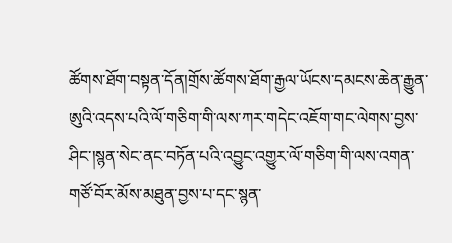ཚོགས་ཐོག་བསྟན་དོན།གྲོས་ཚོགས་ཐོག་རྒྱལ་ཡོངས་དམངས་ཆེན་རྒྱུན་ཨུའི་འདས་པའི་ལོ་གཅིག་གི་ལས་ཀར་གདེང་འཇོག་གང་ལེགས་བྱས་ཤིང་།སྙན་སེང་ནང་བཏོན་པའི་འབྱུང་འགྱུར་ལོ་གཅིག་གི་ལས་འགན་གཙོ་བོར་མོས་མཐུན་བྱས་པ་དང་སྙན་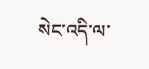སེང་འདི་ལ་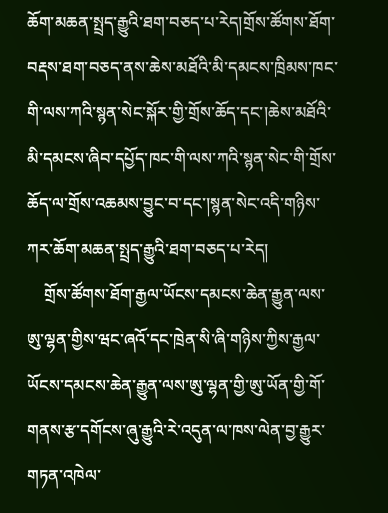ཆོག་མཆན་སྤྲད་རྒྱུའི་ཐག་བཅད་པ་རེད།གྲོས་ཚོགས་ཐོག་བརྡས་ཐག་བཅད་ནས་ཆེས་མཐོའི་མི་དམངས་ཁྲིམས་ཁང་གི་ལས་ཀའི་སྙན་སེང་སྐོར་གྱི་གྲོས་ཆོད་དང་།ཆེས་མཐོའི་མི་དམངས་ཞིབ་དཔྱོད་ཁང་གི་ལས་ཀའི་སྙན་སེང་གི་གྲོས་ཆོད་ལ་གྲོས་འཆམས་བྱུང་བ་དང་།སྙན་སེང་འདི་གཉིས་ཀར་ཆོག་མཆན་སྤྲད་རྒྱུའི་ཐག་བཅད་པ་རེད།
    གྲོས་ཚོགས་ཐོག་རྒྱལ་ཡོངས་དམངས་ཆེན་རྒྱུན་ལས་ཨུ་ལྷན་གྱིས་ཝང་ཞའོ་དང་ཁྲེན་སི་ཞི་གཉིས་ཀྱིས་རྒྱལ་ཡོངས་དམངས་ཆེན་རྒྱུན་ལས་ཨུ་ལྷན་གྱི་ཨུ་ཡོན་གྱི་གོ་གནས་རྩ་དགོངས་ཞུ་རྒྱུའི་རེ་འདུན་ལ་ཁས་ལེན་བྱ་རྒྱུར་གཏན་འཁེལ་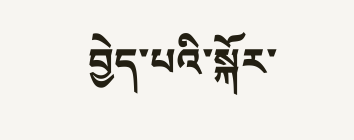བྱེད་པའི་སྐོར་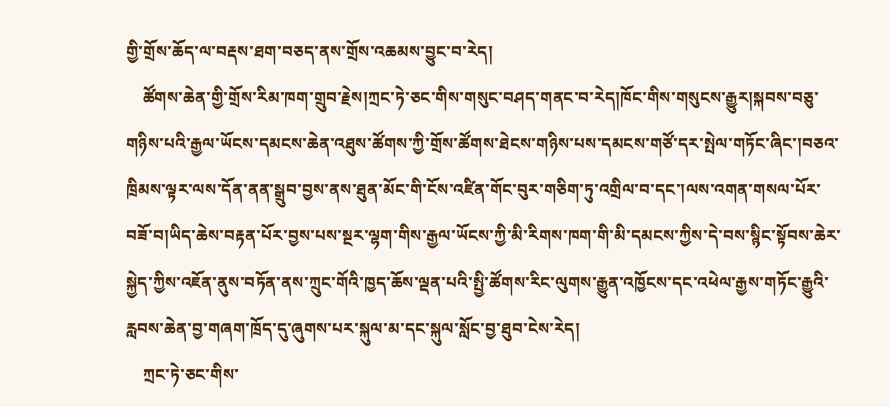གྱི་གྲོས་ཆོད་ལ་བརྡས་ཐག་བཅད་ནས་གྲོས་འཆམས་བྱུང་བ་རེད།
    ཚོགས་ཆེན་གྱི་གྲོས་རིམ་ཁག་གྲུབ་རྗེས།ཀྲང་ཏེ་ཅང་གིས་གསུང་བཤད་གནང་བ་རེད།ཁོང་གིས་གསུངས་རྒྱུར།སྐབས་བཅུ་གཉིས་པའི་རྒྱལ་ཡོངས་དམངས་ཆེན་འཐུས་ཚོགས་ཀྱི་གྲོས་ཚོགས་ཐེངས་གཉིས་པས་དམངས་གཙོ་དར་སྤེལ་གཏོང་ཞིང་།བཅའ་ཁྲིམས་ལྟར་ལས་དོན་ནན་སྒྲུབ་བྱས་ནས་ཐུན་མོང་གི་ངོས་འཛིན་གོང་བུར་གཅིག་ཏུ་འགྲིལ་བ་དང་།ལས་འགན་གསལ་པོར་བཟོ་བ།ཡིད་ཆེས་བརྟན་པོར་བྱས་པས་སྔར་ལྷག་གིས་རྒྱལ་ཡོངས་ཀྱི་མི་རིགས་ཁག་གི་མི་དམངས་ཀྱིས་དེ་བས་སྙིང་སྟོབས་ཆེར་སྐྱེད་ཀྱིས་འཇོན་ནུས་བཏོན་ནས་ཀྲུང་གོའི་ཁྱད་ཆོས་ལྡན་པའི་སྤྱི་ཚོགས་རིང་ལུགས་རྒྱུན་འཁྱོངས་དང་འཕེལ་རྒྱས་གཏོང་རྒྱུའི་རླབས་ཆེན་བྱ་གཞག་ཁྲོད་དུ་ཞུགས་པར་སྐུལ་མ་དང་སྐུལ་སློང་བྱ་ཐུབ་ངེས་རེད།
    ཀྲང་ཏེ་ཅང་གིས་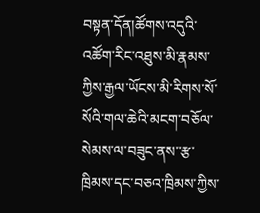བསྟན་དོན།ཚོགས་འདུའི་འཚོག་རིང་འཐུས་མི་རྣམས་ཀྱིས་རྒྱལ་ཡོངས་མི་རིགས་སོ་སོའི་གལ་ཆེའི་མངག་བཅོལ་སེམས་ལ་བཟུང་ནས་་རྩ་ཁྲིམས་དང་བཅའ་ཁྲིམས་ཀྱིས་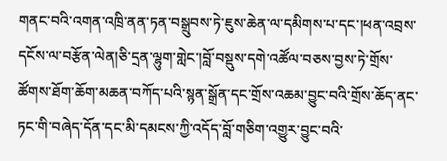གནང་བའི་འགན་འཁྲི་ནན་ཏན་བསྒྲུབས་ཏེ་ཇུས་ཆེན་ལ་དམིགས་པ་དང་།ཕན་འབྲས་དངོས་ལ་བརྩོན་ལེན།ཅི་དྲན་ལྷུག་གླེང་།བློ་བསྡུས་དགེ་འཚོལ་བཅས་བྱས་ཏེ་གྲོས་ཚོགས་ཐོག་ཆོག་མཆན་བཀོད་པའི་སྙན་སྒྲོན་དང་གྲོས་འཆམ་བྱུང་བའི་གྲོས་ཆོད་ནང་ཏང་གི་བཞེད་དོན་དང་མི་དམངས་ཀྱི་འདོད་བློ་གཅིག་འགྱུར་བྱུང་བའི་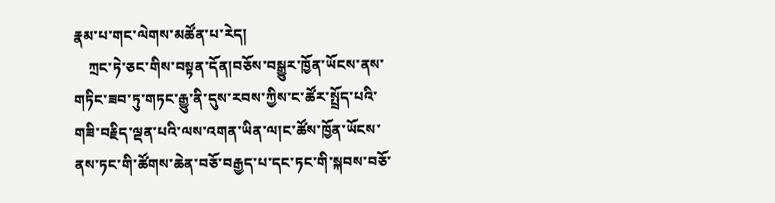རྣམ་པ་གང་ལེགས་མཚོན་པ་རེད།
    ཀྲང་ཏེ་ཅང་གིས་བསྟན་དོན།བཅོས་བསྒྱུར་ཁྱོན་ཡོངས་ནས་གཏིང་ཟབ་ཏུ་གཏང་རྒྱུ་ནི་དུས་རབས་ཀྱིས་ང་ཚོར་སྤྲོད་པའི་གཟི་བརྗིད་ལྡན་པའི་ལས་འགན་ཡིན་ལ།ང་ཚོས་ཁྱོན་ཡོངས་ནས་ཏང་གི་ཚོགས་ཆེན་བཅོ་བརྒྱད་པ་དང་ཏང་གི་སྐབས་བཅོ་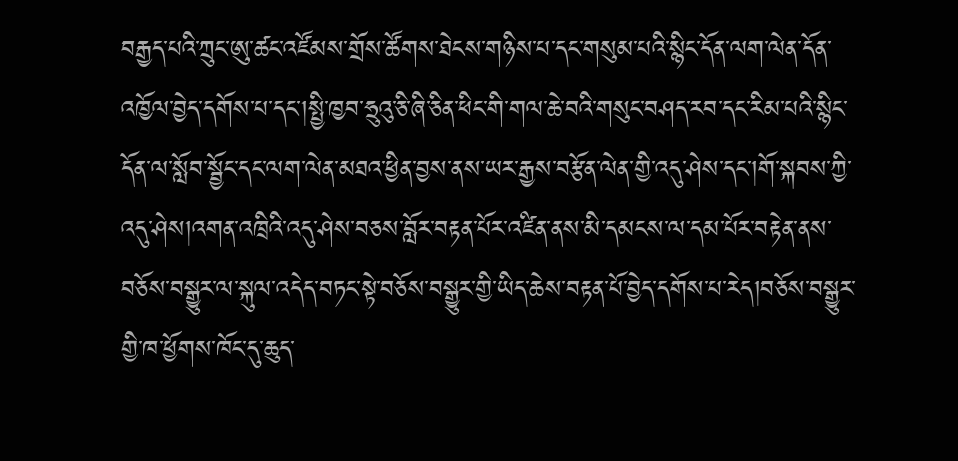བརྒྱད་པའི་ཀྲུང་ཨུ་ཚང་འཛོམས་གྲོས་ཚོགས་ཐེངས་གཉིས་པ་དང་གསུམ་པའི་སྙིང་དོན་ལག་ལེན་དོན་འཁྱོལ་བྱེད་དགོས་པ་དང་།སྤྱི་ཁྱབ་ཧྲུའུ་ཅི་ཞི་ཅིན་ཕིང་གི་གལ་ཆེ་བའི་གསུང་བཤད་རབ་དང་རིམ་པའི་སྙིང་དོན་ལ་སློབ་སྦྱོང་དང་ལག་ལེན་མཐའ་ཕྱིན་བྱས་ནས་ཡར་རྒྱས་བརྩོན་ལེན་གྱི་འདུ་ཤེས་དང་།གོ་སྐབས་ཀྱི་འདུ་ཤེས།འགན་འཁྲིའི་འདུ་ཤེས་བཅས་བློར་བརྟན་པོར་འཛིན་ནས་མི་དམངས་ལ་དམ་པོར་བརྟེན་ནས་བཅོས་བསྒྱུར་ལ་སྐུལ་འདེད་བཏང་སྟེ་བཅོས་བསྒྱུར་གྱི་ཡིད་ཆེས་བརྟན་པོ་བྱེད་དགོས་པ་རེད།བཅོས་བསྒྱུར་གྱི་ཁ་ཕྱོགས་ཁོང་དུ་ཆུད་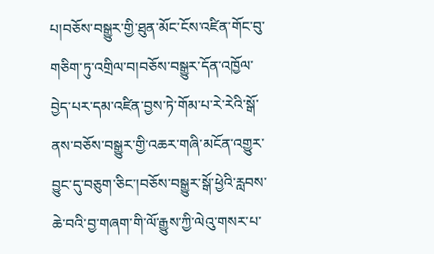པ།བཅོས་བསྒྱུར་གྱི་ཐུན་མོང་ངོས་འཛིན་གོང་བུ་གཅིག་ཏུ་འགྲིལ་བ།བཅོས་བསྒྱུར་དོན་འཁྱོལ་བྱེད་པར་དམ་འཛིན་བྱས་ཏེ་གོམ་པ་རེ་རེའི་སྒོ་ནས་བཅོས་བསྒྱུར་གྱི་འཆར་གཞི་མངོན་འགྱུར་བྱུང་དུ་བཅུག་ཅིང་།བཅོས་བསྒྱུར་སྒོ་ཕྱེའི་རླབས་ཆེ་བའི་བྱ་གཞག་གི་ལོ་རྒྱུས་ཀྱི་ལེའུ་གསར་པ་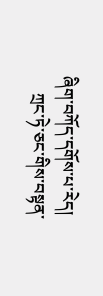ཞིག་བཀོད་དགོས་པ་རེད།
    ཀྲང་ཏེ་ཅང་གིས་བསྟན་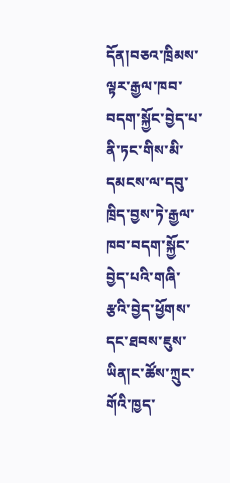དོན།བཅའ་ཁྲིམས་ལྟར་རྒྱལ་ཁབ་བདག་སྐྱོང་བྱེད་པ་ནི་ཏང་གིས་མི་དམངས་ལ་དབུ་ཁྲིད་བྱས་ཏེ་རྒྱལ་ཁབ་བདག་སྐྱོང་བྱེད་པའི་གཞི་རྩའི་བྱེད་ཕྱོགས་དང་ཐབས་ཇུས་ཡིན།ང་ཚོས་ཀྲུང་གོའི་ཁྱད་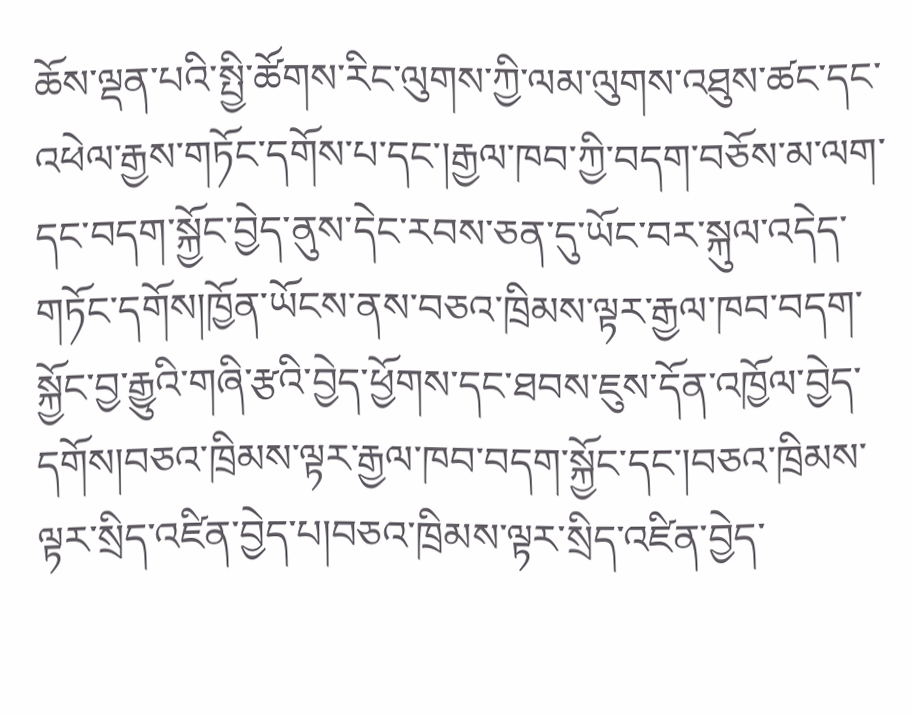ཆོས་ལྡན་པའི་སྤྱི་ཚོགས་རིང་ལུགས་ཀྱི་ལམ་ལུགས་འཐུས་ཚང་དང་འཕེལ་རྒྱས་གཏོང་དགོས་པ་དང་།རྒྱལ་ཁབ་ཀྱི་བདག་བཅོས་མ་ལག་དང་བདག་སྐྱོང་བྱེད་ནུས་དེང་རབས་ཅན་དུ་ཡོང་བར་སྐུལ་འདེད་གཏོང་དགོས།ཁྱོན་ཡོངས་ནས་བཅའ་ཁྲིམས་ལྟར་རྒྱལ་ཁབ་བདག་སྐྱོང་བྱ་རྒྱུའི་གཞི་རྩའི་བྱེད་ཕྱོགས་དང་ཐབས་ཇུས་དོན་འཁྱོལ་བྱེད་དགོས།བཅའ་ཁྲིམས་ལྟར་རྒྱལ་ཁབ་བདག་སྐྱོང་དང་།བཅའ་ཁྲིམས་ལྟར་སྲིད་འཛིན་བྱེད་པ།བཅའ་ཁྲིམས་ལྟར་སྲིད་འཛིན་བྱེད་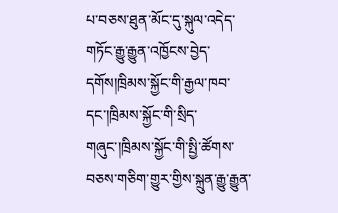པ་བཅས་ཐུན་མོང་དུ་སྐུལ་འདེད་གཏོང་རྒྱུ་རྒྱུན་འཁྱོངས་བྱེད་དགོས།ཁྲིམས་སྐྱོང་གི་རྒྱལ་ཁབ་དང་།ཁྲིམས་སྐྱོང་གི་སྲིད་གཞུང་།ཁྲིམས་སྐྱོང་གི་སྤྱི་ཚོགས་བཅས་གཅིག་གྱུར་གྱིས་སྐྲུན་རྒྱུ་རྒྱུན་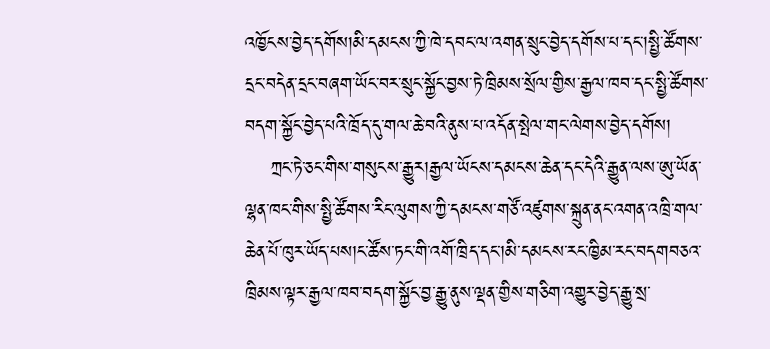འཁྱོངས་བྱེད་དགོས།མི་དམངས་ཀྱི་ཁེ་དབང་ལ་འགན་སྲུང་བྱེད་དགོས་པ་དང་།སྤྱི་ཚོགས་དྲང་བདེན་དྲང་བཞག་ཡོང་བར་སྲུང་སྐྱོང་བྱས་ཏེ་ཁྲིམས་སྲོལ་གྱིས་རྒྱལ་ཁབ་དང་སྤྱི་ཚོགས་བདག་སྐྱོང་བྱེད་པའི་ཁྲོད་དུ་གལ་ཆེ་བའི་ནུས་པ་འདོན་སྤེལ་གང་ལེགས་བྱེད་དགོས།
    ཀྲང་ཏེ་ཅང་གིས་གསུངས་རྒྱུར།རྒྱལ་ཡོངས་དམངས་ཆེན་དང་དེའི་རྒྱུན་ལས་ཨུ་ཡོན་ལྷན་ཁང་གིས་སྤྱི་ཚོགས་རིང་ལུགས་ཀྱི་དམངས་གཙོ་འཛུགས་སྐྲུན་ནང་འགན་འཁྲི་གལ་ཆེན་པོ་ཁུར་ཡོད་པས།ང་ཚོས་ཏང་གི་འགོ་ཁྲིད་དང་།མི་དམངས་རང་ཁྱིམ་རང་བདགབཅའ་ཁྲིམས་ལྟར་རྒྱལ་ཁབ་བདག་སྐྱོང་བྱ་རྒྱུ་ནུས་ལྡན་གྱིས་གཅིག་འགྱུར་བྱེད་རྒྱུ་སྲ་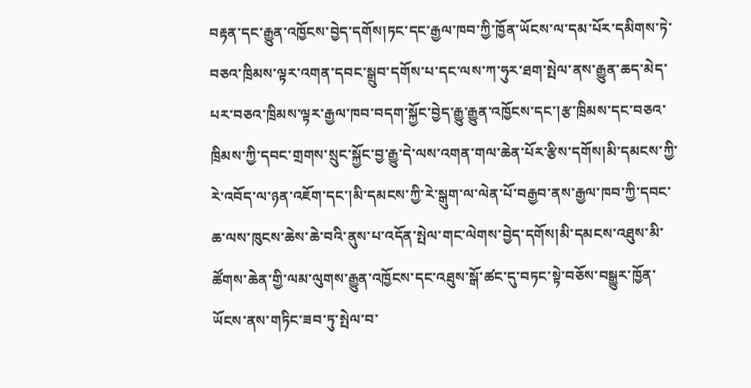བརྟན་དང་རྒྱུན་འཁྱོངས་བྱེད་དགོས།ཏང་དང་རྒྱལ་ཁབ་ཀྱི་ཁྱོན་ཡོངས་ལ་དམ་པོར་དམིགས་ཏེ་བཅའ་ཁྲིམས་ལྟར་འགན་དབང་སྒྲུབ་དགོས་པ་དང་ལས་ཀ་ཧུར་ཐག་སྤེལ་ནས་རྒྱུན་ཆད་མེད་པར་བཅའ་ཁྲིམས་ལྟར་རྒྱལ་ཁབ་བདག་སྐྱོང་བྱེད་རྒྱུ་རྒྱུན་འཁྱོངས་དང་།རྩ་ཁྲིམས་དང་བཅའ་ཁྲིམས་ཀྱི་དབང་གྲགས་སྲུང་སྐྱོང་བྱ་རྒྱུ་དེ་ལས་འགན་གལ་ཆེན་པོར་རྩིས་དགོས།མི་དམངས་ཀྱི་རེ་འབོད་ལ་ཉན་འཇོག་དང་།མི་དམངས་ཀྱི་རེ་སྒུག་ལ་ལེན་པོ་བརྒྱབ་ནས་རྒྱལ་ཁབ་ཀྱི་དབང་ཆ་ལས་ཁུངས་ཆེས་ཆེ་བའི་ནུས་པ་འདོན་སྤེལ་གང་ལེགས་བྱེད་དགོས།མི་དམངས་འཐུས་མི་ཚོགས་ཆེན་གྱི་ལམ་ལུགས་རྒྱུན་འཁྱོངས་དང་འཐུས་སྒོ་ཚང་དུ་བཏང་སྟེ་བཅོས་བསྒྱུར་ཁྱོན་ཡོངས་ནས་གཏིང་ཟབ་ཏུ་སྤེལ་བ་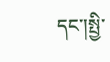དང་།སྤྱི་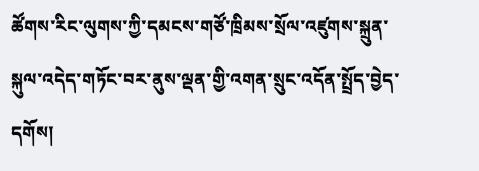ཚོགས་རིང་ལུགས་ཀྱི་དམངས་གཙོ་ཁྲིམས་སྲོལ་འཛུགས་སྐྲུན་སྐུལ་འདེད་གཏོང་བར་ནུས་ལྡན་གྱི་འགན་སྲུང་འདོན་སྤྲོད་བྱེད་དགོས།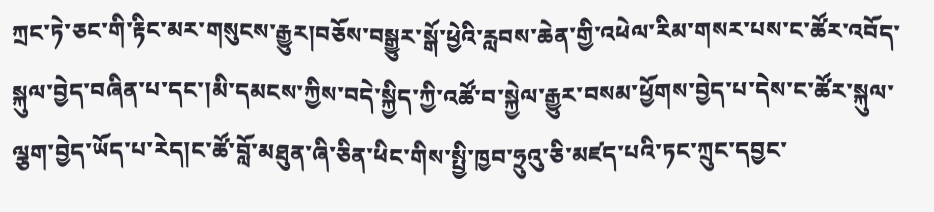ཀྲང་ཏེ་ཅང་གི་རྟིང་མར་གསུངས་རྒྱུར།བཅོས་བསྒྱུར་སྒོ་ཕྱེའི་རླབས་ཆེན་གྱི་འཕེལ་རིམ་གསར་པས་ང་ཚོར་འབོད་སྐུལ་བྱེད་བཞིན་པ་དང་།མི་དམངས་ཀྱིས་བདེ་སྐྱིད་ཀྱི་འཚོ་བ་སྐྱེལ་རྒྱུར་བསམ་ཕྱོགས་བྱེད་པ་དེས་ང་ཚོར་སྐུལ་ལྕག་བྱེད་ཡོད་པ་རེད།ང་ཚོ་བློ་མཐུན་ཞི་ཅིན་ཕིང་གིས་སྤྱི་ཁྱབ་ཧྲུའུ་ཅི་མཛད་པའི་ཏང་ཀྲུང་དབྱང་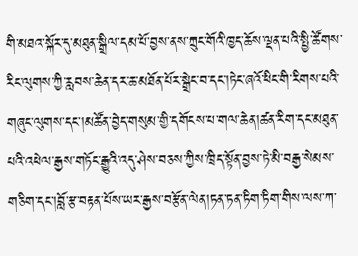གི་མཐའ་སྐོར་དུ་མཐུན་སྒྲིལ་དམ་པོ་བྱས་ནས་ཀྲུང་གོའི་ཁྱད་ཆོས་ལྡན་པའི་སྤྱི་ཚོགས་རིང་ལུགས་ཀྱི་རླབས་ཆེན་དར་ཆ་མཐོན་པོར་སྒྲེང་བ་དང་།ཏེང་ཞའོ་ཕིང་གི་རིགས་པའི་གཞུང་ལུགས་དང་།མཚོན་བྱེད་གསུམ་གྱི་དགོངས་པ་གལ་ཆེན།ཚན་རིག་དང་མཐུན་པའི་འཕེལ་རྒྱས་གཏོང་རྒྱུའི་འདུ་ཤེས་བཅས་ཀྱིས་ཁྲིད་སྟོན་བྱས་ཏེ་མི་བརྒྱ་སེམས་གཅིག་དང་།བློ་རྩ་བརྟན་པོས་ཡར་རྒྱས་བརྩོན་ལེན།ཏན་ཏན་ཏིག་ཏིག་གིས་ལས་ཀ་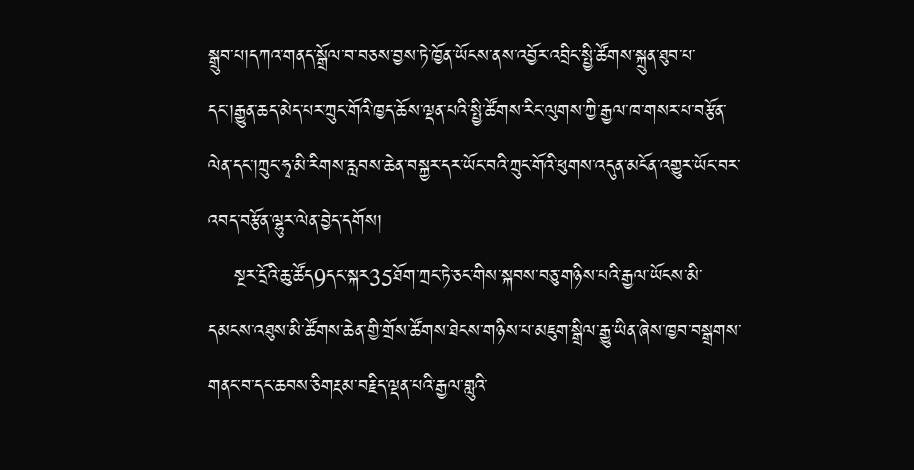སྒྲུབ་པ།དཀའ་གནད་སྒྲོལ་བ་བཅས་བྱས་ཏེ་ཁྱོན་ཡོངས་ནས་འབྱོར་འབྲིང་སྤྱི་ཚོགས་སྐྲུན་ཐུབ་པ་དང་།རྒྱུན་ཆད་མེད་པར་ཀྲུང་གོའི་ཁྱད་ཆོས་ལྡན་པའི་སྤྱི་ཚོགས་རིང་ལུགས་ཀྱི་རྒྱལ་ཁ་གསར་པ་བརྩོན་ལེན་དང་།ཀྲུང་ཧྭ་མི་རིགས་རླབས་ཆེན་བསྐྱར་དར་ཡོང་བའི་ཀྲུང་གོའི་ཕུགས་འདུན་མངོན་འགྱུར་ཡོང་བར་འབད་བརྩོན་ལྷུར་ལེན་བྱེད་དགོས།
    སྔར་དྲོའི་ཆུ་ཚོད9དང་སྐར35ཐོག་ཀྲང་ཏེ་ཅང་གིས་སྐབས་བཅུ་གཉིས་པའི་རྒྱལ་ཡོངས་མི་དམངས་འཐུས་མི་ཚོགས་ཆེན་གྱི་གྲོས་ཚོགས་ཐེངས་གཉིས་པ་མཇུག་སྒྲིལ་རྒྱུ་ཡིན་ཞེས་ཁྱབ་བསྒྲགས་གནང་བ་དང་ཆབས་ཅིགརྔམ་བརྗིད་ལྡན་པའི་རྒྱལ་གླུའི་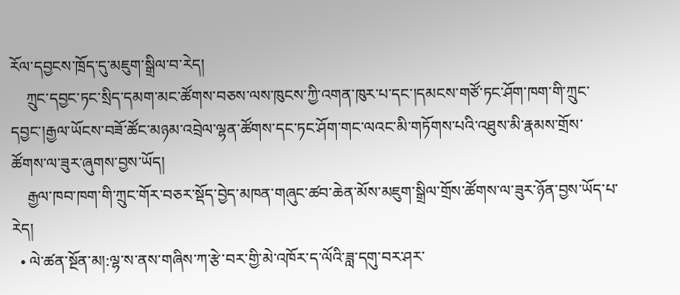རོལ་དབྱངས་ཁྲོད་དུ་མཇུག་སྒྲིལ་བ་རེད།
    ཀྲུང་དབྱང་ཏང་སྲིད་དམག་མང་ཚོགས་བཅས་ལས་ཁུངས་ཀྱི་འགན་ཁུར་པ་དང་།དམངས་གཙོ་ཏང་ཤོག་ཁག་གི་ཀྲུང་དབྱང་།རྒྱལ་ཡོངས་བཟོ་ཚོང་མཉམ་འབྲེལ་ལྷན་ཚོགས་དང་ཏང་ཤོག་གང་ལའང་མི་གཏོགས་པའི་འཐུས་མི་རྣམས་གྲོས་ཚོགས་ལ་ཟུར་ཞུགས་བྱས་ཡོད།
    རྒྱལ་ཁབ་ཁག་གི་ཀྲུང་གོར་བཅར་སྡོད་བྱེད་མཁན་གཞུང་ཚབ་ཆེན་མོས་མཇུག་སྒྲིལ་གྲོས་ཚོགས་ལ་ཟུར་ཉོན་བྱས་ཡོད་པ་རེད།
  • ལེ་ཚན་སྔོན་མ།:ལྷ་ས་ནས་གཞིས་ཀ་རྩེ་བར་གྱི་མེ་འཁོར་ད་ལོའི་ཟླ་དགུ་བར་ཤར་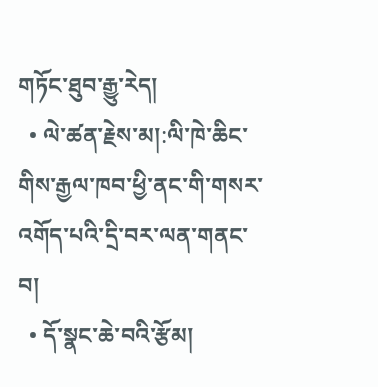གཏོང་ཐུབ་རྒྱུ་རེད།
  • ལེ་ཚན་རྗེས་མ།:ལི་ཁེ་ཆིང་གིས་རྒྱལ་ཁབ་ཕྱི་ནང་གི་གསར་འགོད་པའི་དྲི་བར་ལན་གནང་བ།
  • དོ་སྣང་ཆེ་བའི་རྩོམ།